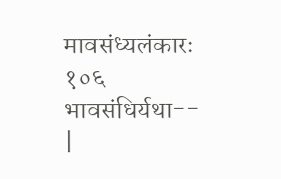मावसंध्यलंकारः १०६
भावसंधिर्यथा--
|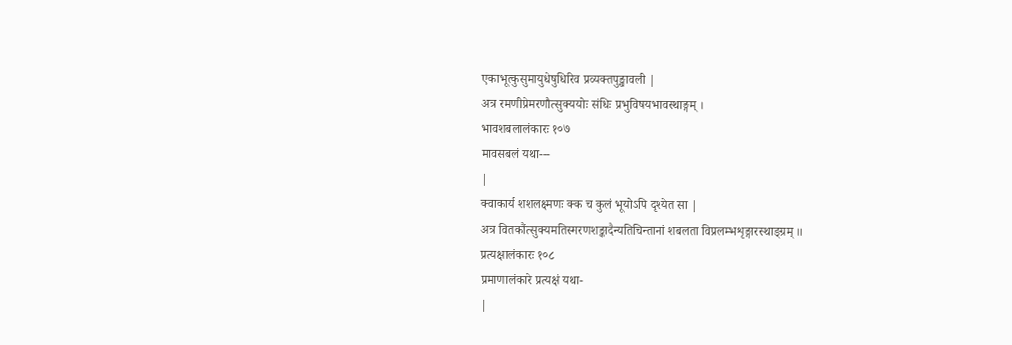एकाभूत्कुसुमायुधेषुधिरिव प्रव्यक्तपुङ्खावली |
अत्र रमणीप्रेमरणौत्सुक्ययोः संधिः प्रभुविषयभावस्थाङ्गम् ।
भावशबलालंकारः १०७
मावसबलं यथा---
|
क्वाकार्य शशलक्ष्मणः क्क च कुलं भूयोऽपि दृश्येत सा |
अत्र वितकौंत्सुक्यमतिस्मरणशङ्कादैन्यतिचिन्तानां शबलता विप्रलम्भशृङ्गारस्थाङ्ग्रम् ॥
प्रत्यक्षालंकारः १०८
प्रमाणालंकारे प्रत्यक्षं यथा-
|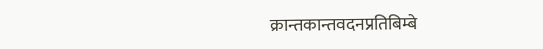क्रान्तकान्तवदनप्रतिबिम्बे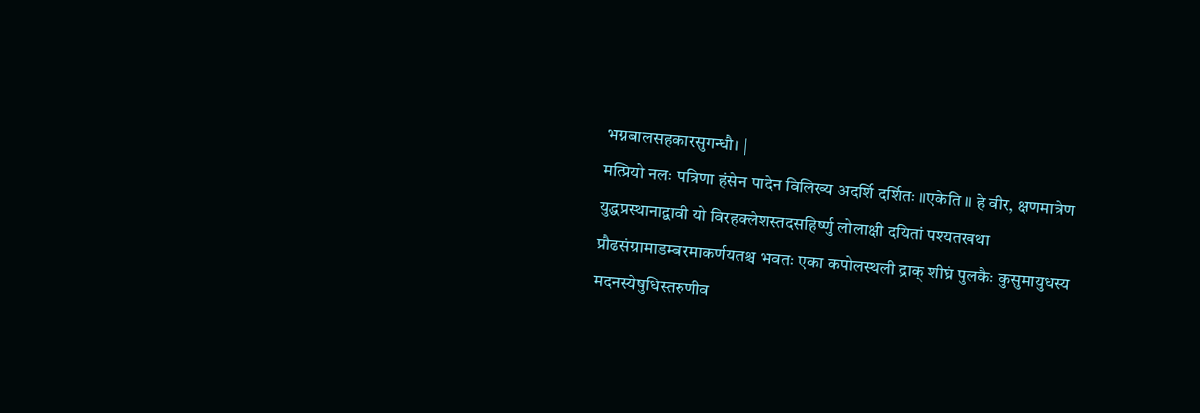भग्नबालसहकारसुगन्धौ। |
मत्प्रियो नलः पत्रिणा हंसेन पादेन विलिख्य अदर्शि दर्शितः ॥एकेति ॥ हे वीर, क्षणमात्रेण युद्धप्रस्थानाद्वावी यो विरहक्लेशस्तदसहिर्ष्णु लोलाक्षी दयितां पश्यतखथा प्रौढसंग्रामाडम्बरमाकर्णयतश्च भवतः एका कपोलस्थली द्राक् शीघ्रं पुलकैः कुसुमायुधस्य मदनस्येषुधिस्तरुणीव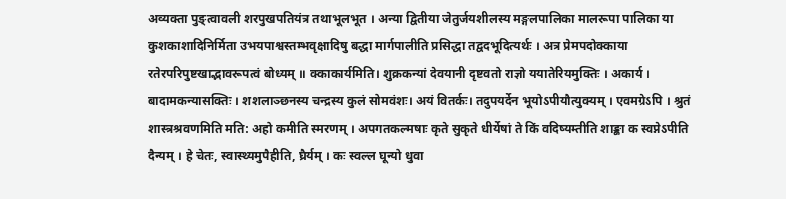अव्यक्ता पुङ्त्वावली शरपुखपतियंत्र तथाभूलभूत । अन्या द्वितीया जेतुर्जयशीलस्य मङ्गलपालिका मालरूपा पालिका या कुशकाशादिनिर्मिता उभयपाश्वस्तम्भवृक्षादिषु बद्धा मार्गपालीति प्रसिद्धा तद्वदभूदित्यर्थः । अत्र प्रेमपदोक्काया रतेरपरिपुष्टखाद्भावरूपत्वं बोध्यम् ॥ क्काकार्यमिति। शुक्रकन्यां देवयानी दृष्टवतो राज्ञो ययातेरियमुक्तिः । अकार्य । बादामकन्यासक्तिः । शशलाञ्छनस्य चन्द्रस्य कुलं सोमवंशः। अयं वितर्कः। तदुपयर्देन भूयोऽपीयौत्युक्यम् । एवमग्रेऽपि । श्रुतं शास्त्रश्रवणमिति मति: अहो कमीति स्मरणम् । अपगतकल्मषाः कृते सुकृते धीर्येषां ते किं वदिष्यम्तीति शाङ्का क स्वप्नेऽपीति दैन्यम् । हे चेतः, स्वास्थ्यमुपैहीति, घ्रैर्यम् । कः स्वल्ल घून्यो धुवा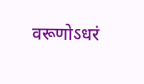वरूणोऽधरं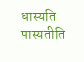धास्यति पास्यतीति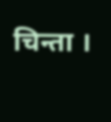चिन्ता ।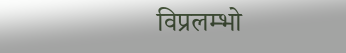विप्रलम्भो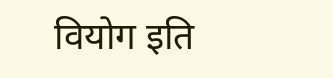वियोग इति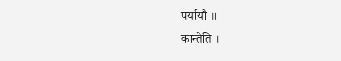पर्यायौ ॥
कान्तेति ।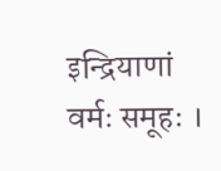इन्द्रियाणां वर्मः समूहः ।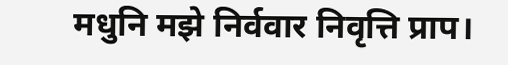मधुनि मझे निर्ववार निवृत्ति प्राप।